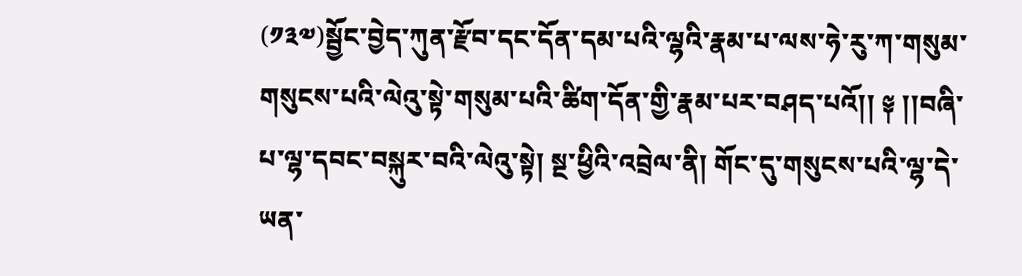(༡༣༧)སྦྱོང་བྱེད་ཀུན་རྫོབ་དང་དོན་དམ་པའི་ལྷའི་རྣམ་པ་ལས་ཧེ་རུ་ཀ་གསུམ་གསུངས་པའི་ལེའུ་སྟེ་གསུམ་པའི་ཚིག་དོན་གྱི་རྣམ་པར་བཤད་པའོ།། ༈ །།བཞི་པ་ལྷ་དབང་བསྐུར་བའི་ལེའུ་སྟེ། སྔ་ཕྱིའི་འབྲེལ་ནི། གོང་དུ་གསུངས་པའི་ལྷ་དེ་ཡན་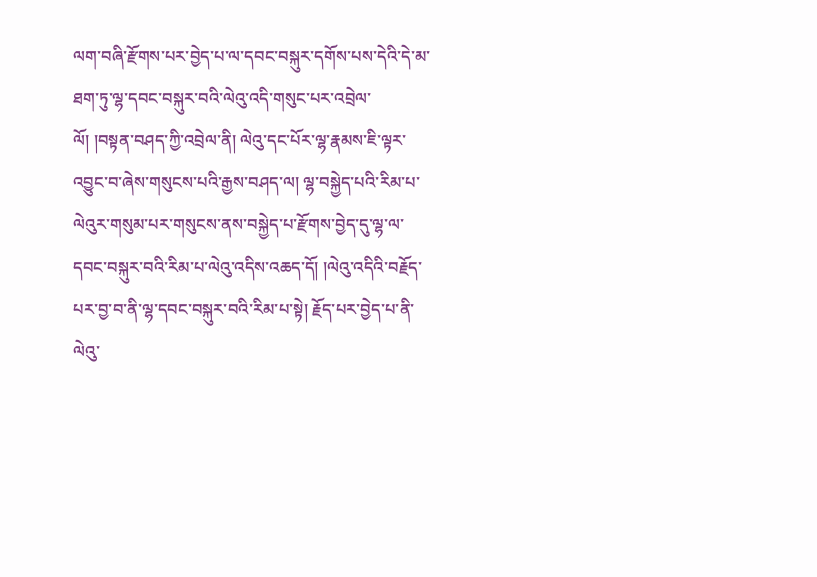ལག་བཞི་རྫོགས་པར་བྱེད་པ་ལ་དབང་བསྐུར་དགོས་པས་དེའི་དེ་མ་ཐག་ཏུ་ལྷ་དབང་བསྐུར་བའི་ལེའུ་འདི་གསུང་པར་འབྲེལ་ལོ། །བསྟན་བཤད་ཀྱི་འབྲེལ་ནི། ལེའུ་དང་པོར་ལྷ་རྣམས་ཇི་ལྟར་འབྱུང་བ་ཞེས་གསུངས་པའི་རྒྱས་བཤད་ལ། ལྷ་བསྐྱེད་པའི་རིམ་པ་ལེའུར་གསུམ་པར་གསུངས་ནས་བསྐྱེད་པ་རྫོགས་བྱེད་དུ་ལྷ་ལ་དབང་བསྐུར་བའི་རིམ་པ་ལེའུ་འདིས་འཆད་དོ། །ལེའུ་འདིའི་བརྗོད་པར་བྱ་བ་ནི་ལྷ་དབང་བསྐུར་བའི་རིམ་པ་སྟེ། རྗོད་པར་བྱེད་པ་ནི་ལེའུ་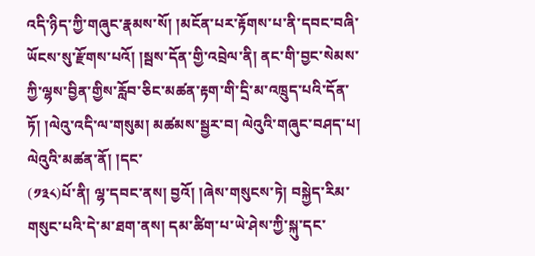འདི་ཉིད་ཀྱི་གཞུང་རྣམས་སོ། །མངོན་པར་རྟོགས་པ་ནི་དབང་བཞི་ཡོངས་སུ་རྫོགས་པའོ། །སྦས་དོན་གྱི་འབྲེལ་ནི། ནང་གི་བྱང་སེམས་ཀྱི་ལྷས་བྱིན་གྱིས་རློབ་ཅིང་མཚན་རྟག་གི་དྲི་མ་འཁྲུད་པའི་དོན་ཏོ། །ལེའུ་འདི་ལ་གསུམ། མཚམས་སྦྱར་བ། ལེའུའི་གཞུང་བཤད་པ། ལེའུའི་མཚན་ནོ། །དང་
(༡༣༨)པོ་ནི། ལྷ་དབང་ནས། བྱའོ། །ཞེས་གསུངས་ཏེ། བསྐྱེད་རིམ་གསུང་པའི་དེ་མ་ཐག་ནས། དམ་ཚིག་པ་ཡེ་ཤེས་ཀྱི་སྐུ་དང་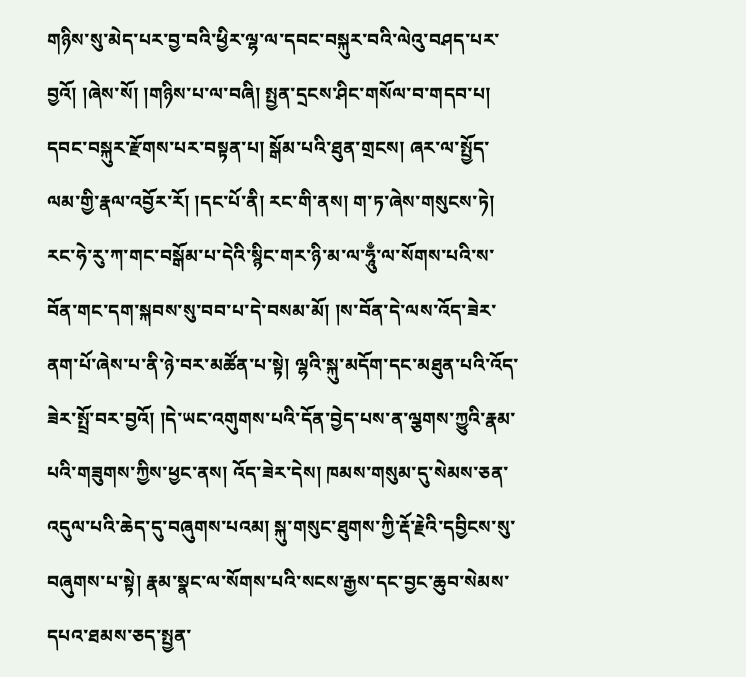གཉིས་སུ་མེད་པར་བྱ་བའི་ཕྱིར་ལྷ་ལ་དབང་བསྐུར་བའི་ལེའུ་བཤད་པར་བྱའོ། །ཞེས་སོ། །གཉིས་པ་ལ་བཞི། སྤྱན་དྲངས་ཤིང་གསོལ་བ་གདབ་པ། དབང་བསྐུར་རྫོགས་པར་བསྟན་པ། སྒོམ་པའི་ཐུན་གྲངས། ཞར་ལ་སྤྱོད་ལམ་གྱི་རྣལ་འབྱོར་རོ། །དང་པོ་ནི། རང་གི་ནས། ག་ཏ་ཞེས་གསུངས་ཏེ། རང་ཧེ་རུ་ཀ་གང་བསྒོམ་པ་དེའི་སྙིང་གར་ཉི་མ་ལ་ཧཱུྃ་ལ་སོགས་པའི་ས་བོན་གང་དག་སྐབས་སུ་བབ་པ་དེ་བསམ་མོ། །ས་བོན་དེ་ལས་འོད་ཟེར་ནག་པོ་ཞེས་པ་ནི་ཉེ་བར་མཚོན་པ་སྟེ། ལྷའི་སྐུ་མདོག་དང་མཐུན་པའི་འོད་ཟེར་སྤྲོ་བར་བྱའོ། །དེ་ཡང་འགུགས་པའི་དོན་བྱེད་པས་ན་ལྕགས་ཀྱུའི་རྣམ་པའི་གཟུགས་ཀྱིས་ཕྱང་ནས། འོད་ཟེར་དེས། ཁམས་གསུམ་དུ་སེམས་ཅན་འདུལ་པའི་ཆེད་དུ་བཞུགས་པའམ། སྐུ་གསུང་ཐུགས་ཀྱི་རྡོ་རྗེའི་དབྱིངས་སུ་བཞུགས་པ་སྟེ། རྣམ་སྣང་ལ་སོགས་པའི་སངས་རྒྱས་དང་བྱང་ཆུབ་སེམས་དཔའ་ཐམས་ཅད་སྤྱན་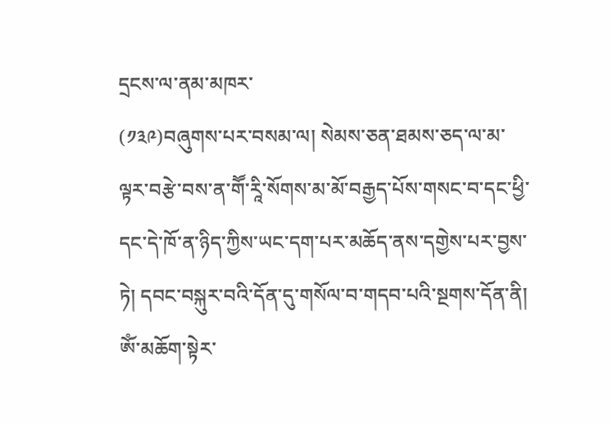དྲངས་ལ་ནམ་མཁར་
(༡༣༩)བཞུགས་པར་བསམ་ལ། སེམས་ཅན་ཐམས་ཅད་ལ་མ་ལྟར་བརྩེ་བས་ན་གཽ་རཱི་སོགས་མ་མོ་བརྒྱད་པོས་གསང་བ་དང་ཕྱི་དང་དེ་ཁོ་ན་ཉིད་ཀྱིས་ཡང་དག་པར་མཆོད་ནས་དགྱེས་པར་བྱས་ཏེ། དབང་བསྐུར་བའི་དོན་དུ་གསོལ་བ་གདབ་པའི་སྔགས་དོན་ནི། ཨོཾ་མཆོག་སྟེར་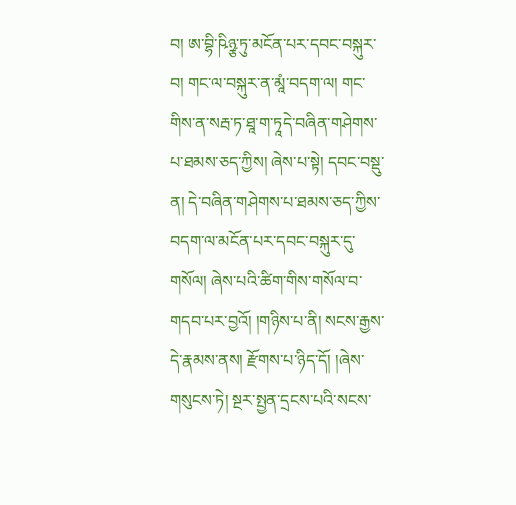བ། ཨ་བྷི་ཥིཉྩ་ཏུ་མངོན་པར་དབང་བསྐུར་བ། གང་ལ་བསྐུར་ན་མཱཾ་བདག་ལ། གང་གིས་ན་སརྦ་ཏ་ཐཱ་ག་ཏཱདེ་བཞིན་གཤེགས་པ་ཐམས་ཅད་ཀྱིས། ཞེས་པ་སྟེ། དབང་བསྡུ་ན། དེ་བཞིན་གཤེགས་པ་ཐམས་ཅད་ཀྱིས་བདག་ལ་མངོན་པར་དབང་བསྐུར་དུ་གསོལ། ཞེས་པའི་ཚིག་གིས་གསོལ་བ་གདབ་པར་བྱའོ། །གཉིས་པ་ནི། སངས་རྒྱས་དེ་རྣམས་ནས། རྫོགས་པ་ཉིད་དོ། །ཞེས་གསུངས་ཏེ། སྔར་སྤྱན་དྲངས་པའི་སངས་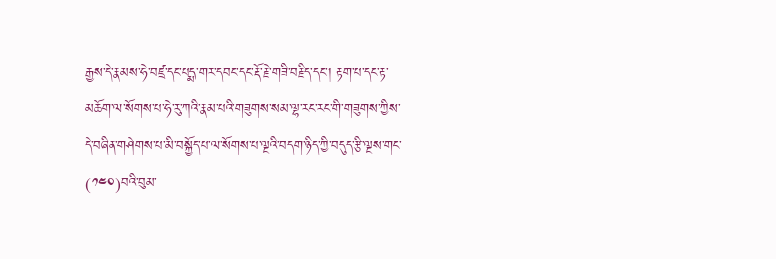རྒྱས་དེ་རྣམས་ཧེ་བཛྲ་དང་པདྨ་གར་དབང་དང་རྡོ་རྗེ་གཟི་བརྗིད་དང་། རྟག་པ་དང་རྟ་མཆོག་ལ་སོགས་པ་ཧེ་རུ་ཀའི་རྣམ་པའི་གཟུགས་སམ་ལྷ་རང་རང་གི་གཟུགས་ཀྱིས་དེ་བཞིན་གཤེགས་པ་མི་བསྐྱོད་པ་ལ་སོགས་པ་ལྔའི་བདག་ཉིད་ཀྱི་བདུད་རྩི་ལྔས་གང་
(༡༤༠)བའི་བུམ་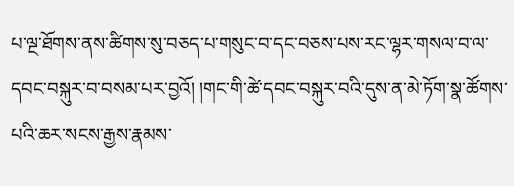པ་ལྔ་ཐོགས་ནས་ཚིགས་སུ་བཅད་པ་གསུང་བ་དང་བཅས་པས་རང་ལྷར་གསལ་བ་ལ་དབང་བསྐུར་བ་བསམ་པར་བྱའོ། །གང་གི་ཚེ་དབང་བསྐུར་བའི་དུས་ན་མེ་ཏོག་སྣ་ཚོགས་པའི་ཆར་སངས་རྒྱས་རྣམས་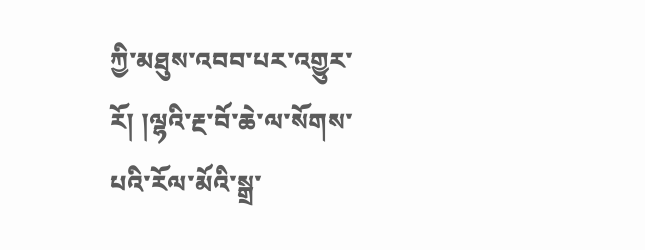ཀྱི་མཐུས་འབབ་པར་འགྱུར་རོ། །ལྷའི་རྔ་བོ་ཆེ་ལ་སོགས་པའི་རོལ་མོའི་སྒྲ་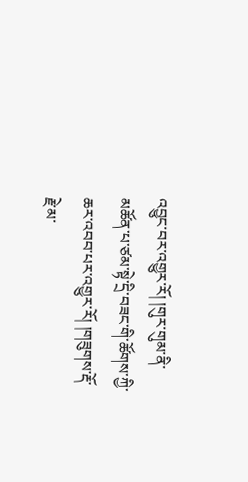འབྱུང་བར་འགྱུར་རོ། །གུར་གུམ་ནི་མཚོན་པ་ཙམ་སྟེ་དྲི་བཟང་གི་ཚོགས་ཀྱི་ཆར་འབབ་པར་འགྱུར་རོ། །གཟུགས་རྡོ་རྗེ་མ་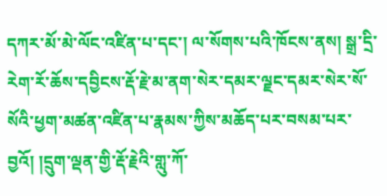དཀར་མོ་མེ་ལོང་འཛིན་པ་དང་། ལ་སོགས་པའི་ཁོངས་ནས། སྒྲ་དྲི་རེག་རོ་ཆོས་དབྱིངས་རྡོ་རྗེ་མ་ནག་སེར་དམར་ལྗང་དམར་སེར་སོ་སོའི་ཕྱག་མཚན་འཛིན་པ་རྣམས་ཀྱིས་མཆོད་པར་བསམ་པར་བྱའོ། །དྲུག་ལྡན་གྱི་རྡོ་རྗེའི་གླུ་ཀོ་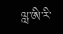ལླ་ཨི་རི་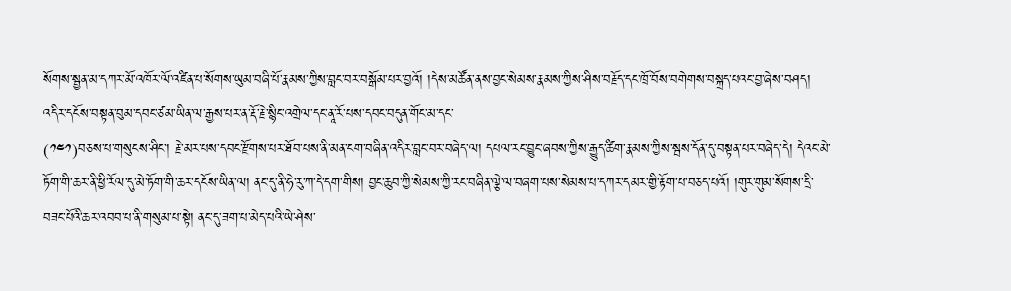སོགས་སྦྱན་མ་དཀར་མོ་འཁོར་ལོ་འཛིན་པ་སོགས་ཡུམ་བཞི་པོ་རྣམས་ཀྱིས་བླང་བར་བསྒོམ་པར་བྱའོ། །དེས་མཚོན་ནས་བྱང་སེམས་རྣམས་ཀྱིས་ཤིས་བརྗོད་དང་ཁྲོ་བོས་བགེགས་བསྐྲད་པའང་བྱ་ཞེས་བཤད། འདིར་དངོས་བསྟན་བུམ་དབང་ཙམ་ཡིན་ལ་རྒྱས་པར་ན་རྡོ་རྗེ་སྙིང་འགྲེལ་དང་ནཱ་རོ་པས་དབང་བདུན་གོང་མ་དང་
(༡༤༡)བཅས་པ་གསུངས་ཤིང་། རྗེ་མར་པས་དབང་རྫོགས་པར་ཐོབ་པས་ནི་མན་ངག་བཞིན་འདིར་བླང་བར་བཞེད་ལ། དཔལ་རང་བྱུང་ཞབས་ཀྱིས་རྒྱུད་ཚིག་རྣམས་ཀྱིས་སྦས་དོན་དུ་བསྟན་པར་བཞེད་དེ། དེའང་མེ་ཏོག་གི་ཆར་ནི་ཕྱི་རོལ་དུ་མེ་ཏོག་གི་ཆར་དངོས་ཡིན་ལ། ནང་དུ་ནི་ཧེ་རུ་ཀ་དེ་དག་གིས། བྱང་ཆུབ་ཀྱི་སེམས་ཀྱི་རང་བཞིན་ལྕེ་ལ་བཞག་པས་སེམས་པ་དཀར་དམར་གྱི་རྟོག་པ་བཅད་པའོ། །གུར་གུམ་སོགས་དྲི་བཟང་པོའི་ཆར་འབབ་པ་ནི་གསུམ་པ་སྟེ། ནང་དུ་ཟག་པ་མེད་པའི་ཡེ་ཤེས་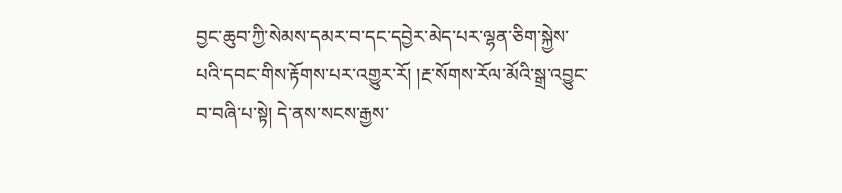བྱང་ཆུབ་ཀྱི་སེམས་དམར་བ་དང་དབྱེར་མེད་པར་ལྷན་ཅིག་སྐྱེས་པའི་དབང་གིས་རྟོགས་པར་འགྱུར་རོ། །རྔ་སོགས་རོལ་མོའི་སྒྲ་འབྱུང་བ་བཞི་པ་སྟེ། དེ་ནས་སངས་རྒྱས་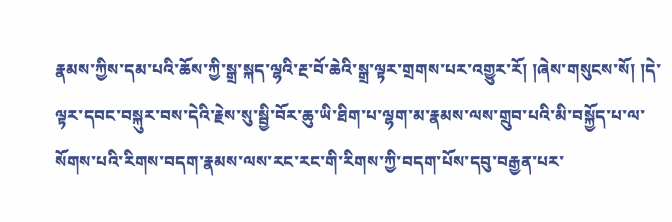རྣམས་ཀྱིས་དམ་པའི་ཆོས་ཀྱི་སྒྲ་སྐད་ལྷའི་རྔ་བོ་ཆེའི་སྒྲ་ལྟར་གྲགས་པར་འགྱུར་རོ། །ཞེས་གསུངས་སོ། །དེ་ལྟར་དབང་བསྐུར་བས་དེའི་རྗེས་སུ་སྦྱི་བོར་ཆུ་ཡི་ཐིག་པ་ལྷག་མ་རྣམས་ལས་གྲུབ་པའི་མི་བསྐྱོད་པ་ལ་སོགས་པའི་རིགས་བདག་རྣམས་ལས་རང་རང་གི་རིགས་ཀྱི་བདག་པོས་དབུ་བརྒྱན་པར་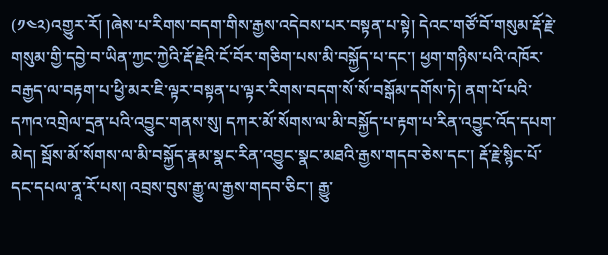(༡༤༢)འགྱུར་རོ། །ཞེས་པ་རིགས་བདག་གིས་རྒྱས་འདེབས་པར་བསྟན་པ་སྟེ། དེའང་གཙོ་བོ་གསུམ་རྡོ་རྗེ་གསུམ་གྱི་དབྱེ་བ་ཡིན་ཀྱང་ཀྱེའི་རྡོ་རྗེའི་ངོ་བོར་གཅིག་པས་མི་བསྐྱོད་པ་དང་། ཕྱག་གཉིས་པའི་འཁོར་བརྒྱད་ལ་བརྟག་པ་ཕྱི་མར་ཇི་ལྟར་བསྟན་པ་ལྟར་རིགས་བདག་སོ་སོ་བསྒོམ་དགོས་ཏེ། ནག་པོ་པའི་དཀའ་འགྲེལ་དྲན་པའི་འབྱུང་གནས་སུ། དཀར་མོ་སོགས་ལ་མི་བསྐྱོད་པ་རྟག་པ་རིན་འབྱུང་འོད་དཔག་མེད། སྦོས་མོ་སོགས་ལ་མི་བསྐྱོད་རྣམ་སྣང་རིན་འབྱུང་སྣང་མཐའི་རྒྱས་གདབ་ཅེས་དང་། རྡོ་རྗེ་སྙིང་པོ་དང་དཔལ་ནཱ་རོ་པས། འབྲས་བུས་རྒྱུ་ལ་རྒྱས་གདབ་ཅིང་། རྒྱུ་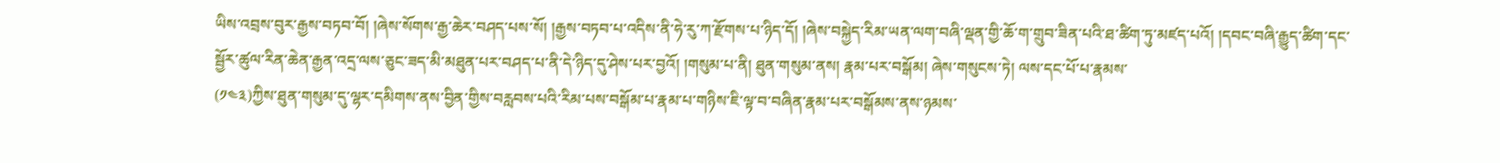ཡིས་འབྲས་བུར་རྒྱས་བཏབ་བོ། །ཞེས་སོགས་རྒྱ་ཆེར་བཤད་པས་སོ། །རྒྱས་བཏབ་པ་འདིས་ནི་ཧེ་རུ་ཀ་རྫོགས་པ་ཉིད་དོ། །ཞེས་བསྐྱེད་རིམ་ཡན་ལག་བཞི་ལྡན་གྱི་ཆོ་ག་གྲུབ་ཟིན་པའི་ཐ་ཚིག་ཏུ་མཛད་པའོ། །དབང་བཞི་རྒྱུད་ཚིག་དང་སྦྱོར་ཚུལ་རིན་ཆེན་རྒྱན་འདྲ་ལས་ཅུང་ཟད་མི་མཐུན་པར་བཤད་པ་ནི་དེ་ཉིད་དུ་ཤེས་པར་བྱའོ། །གསུམ་པ་ནི། ཐུན་གསུམ་ནས། རྣམ་པར་བསྒོམ། ཞེས་གསུངས་ཏེ། ལས་དང་པོ་པ་རྣམས་
(༡༤༣)ཀྱིས་ཐུན་གསུམ་དུ་ལྷར་དམིགས་ནས་བྱིན་གྱིས་བརླབས་པའི་རིམ་པས་བསྒོམ་པ་རྣམ་པ་གཉིས་ཇི་ལྟ་བ་བཞིན་རྣམ་པར་བསྒོམས་ནས་ཉམས་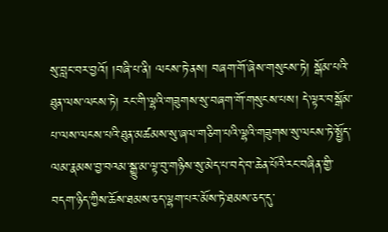སུ་བླང་བར་བྱའོ། །བཞི་པ་ནི། ལངས་ཏེ་ནས། བཞག་གོ་ཞེས་གསུངས་ཏེ། སྒོམ་པའི་ཐུན་ལས་ལངས་ཏེ། རང་གི་ལྷའི་གཟུགས་སུ་བཞག་གོ་གསུངས་པས། དེ་ལྟར་བསྒོམ་པ་ལས་ལངས་པའི་ཐུན་མཚམས་སུ་ཞལ་གཅིག་པའི་ལྷའི་གཟུགས་སུ་ལངས་ཏེ་སྤྱོད་ལམ་རྣམས་བྱ་བའམ་སྒྱུ་མ་ལྟ་བུ་གཉིས་སུ་མེད་པ་བདེ་བ་ཆེན་པོའི་རང་བཞིན་གྱི་བདག་ཉིད་ཀྱིས་ཆོས་ཐམས་ཅད་ལྷག་པར་མོས་ཏེ་ཐམས་ཅད་དུ་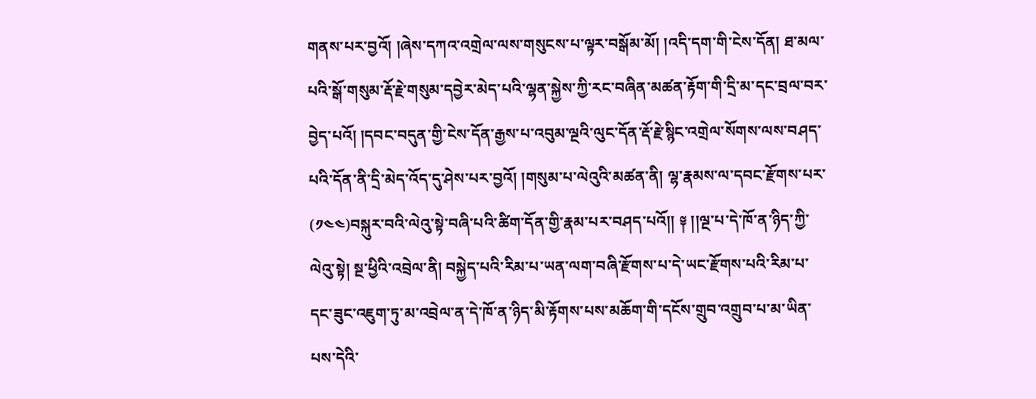གནས་པར་བྱའོ། །ཞེས་དཀའ་འགྲེལ་ལས་གསུངས་པ་ལྟར་བསྒོམ་མོ། །འདི་དག་གི་ངེས་དོན། ཐ་མལ་པའི་སྒོ་གསུམ་རྡོ་རྗེ་གསུམ་དབྱེར་མེད་པའི་ལྷན་སྐྱེས་ཀྱི་རང་བཞིན་མཚན་རྟོག་གི་དྲི་མ་དང་བྲལ་བར་བྱེད་པའོ། །དབང་བདུན་གྱི་ངེས་དོན་རྒྱས་པ་འབུམ་ལྔའི་ལུང་དོན་རྡོ་རྗེ་སྙིང་འགྲེལ་སོགས་ལས་བཤད་པའི་དོན་ནི་དྲི་མེད་འོད་དུ་ཤེས་པར་བྱའོ། །གསུམ་པ་ལེའུའི་མཚན་ནི། ལྷ་རྣམས་ལ་དབང་རྫོགས་པར་
(༡༤༤)བསྐུར་བའི་ལེའུ་སྟེ་བཞི་པའི་ཚིག་དོན་གྱི་རྣམ་པར་བཤད་པའོ།། ༈ །།ལྔ་པ་དེ་ཁོ་ན་ཉིད་ཀྱི་ལེའུ་སྟེ། སྔ་ཕྱིའི་འབྲེལ་ནི། བསྐྱེད་པའི་རིམ་པ་ཡན་ལག་བཞི་རྫོགས་པ་དེ་ཡང་རྫོགས་པའི་རིམ་པ་དང་ཟུང་འཇུག་ཏུ་མ་འབྲེལ་ན་དེ་ཁོ་ན་ཉིད་མི་རྟོགས་པས་མཆོག་གི་དངོས་གྲུབ་འགྲུབ་པ་མ་ཡིན་པས་དེའི་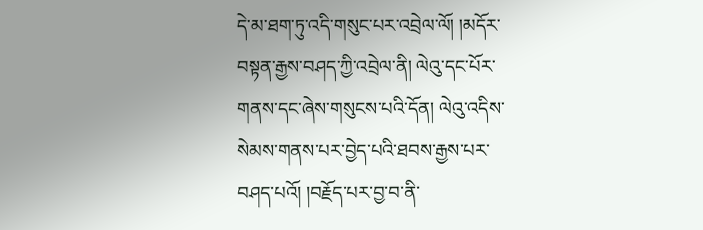དེ་མ་ཐག་ཏུ་འདི་གསུང་པར་འབྲེལ་ལོ། །མདོར་བསྟན་རྒྱས་བཤད་ཀྱི་འབྲེལ་ནི། ལེའུ་དང་པོར་གནས་དང་ཞེས་གསུངས་པའི་དོན། ལེའུ་འདིས་སེམས་གནས་པར་བྱེད་པའི་ཐབས་རྒྱས་པར་བཤད་པའོ། །བརྗོད་པར་བྱ་བ་ནི་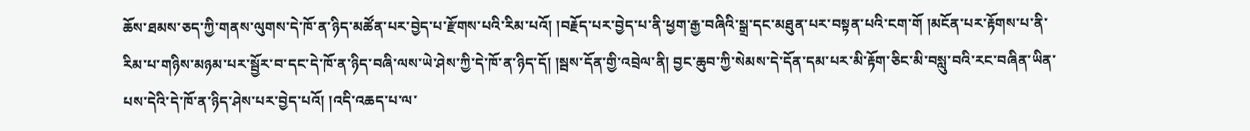ཆོས་ཐམས་ཅད་ཀྱི་གནས་ལུགས་དེ་ཁོ་ན་ཉིད་མཚོན་པར་བྱེད་པ་རྫོགས་པའི་རིམ་པའོ། །བརྗོད་པར་བྱེད་པ་ནི་ཕྱག་རྒྱ་བཞིའི་སྒྲ་དང་མཐུན་པར་བསྟན་པའི་ངག་གོ །མངོན་པར་རྟོགས་པ་ནི་རིམ་པ་གཉིས་མཉམ་པར་སྦྱོར་བ་དང་དེ་ཁོ་ན་ཉིད་བཞི་ལས་ཡེ་ཤེས་ཀྱི་དེ་ཁོ་ན་ཉིད་དོ། །སྦས་དོན་གྱི་འབྲེལ་ནི། བྱང་ཆུབ་ཀྱི་སེམས་དེ་དོན་དམ་པར་མི་རྟོག་ཅིང་མི་བསླུ་བའི་རང་བཞིན་ཡིན་པས་དེའི་དེ་ཁོ་ན་ཉིད་ཤེས་པར་བྱེད་པའོ། །འདི་འཆད་པ་ལ་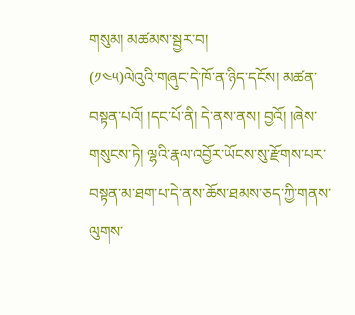གསུམ། མཚམས་སྦྱར་བ།
(༡༤༥)ལེའུའི་གཞུང་དེ་ཁོ་ན་ཉིད་དངོས། མཚན་བསྟན་པའོ། །དང་པོ་ནི། དེ་ནས་ནས། བྱའོ། །ཞེས་གསུངས་ཏེ། ལྷའི་རྣལ་འབྱོར་ཡོངས་སུ་རྫོགས་པར་བསྟན་མ་ཐག་པ་དེ་ནས་ཆོས་ཐམས་ཅད་ཀྱི་གནས་ལུགས་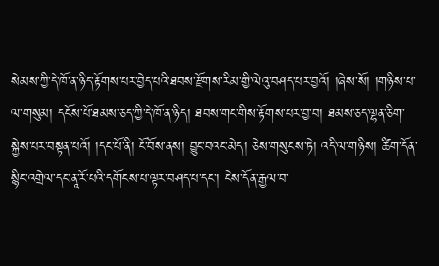སེམས་ཀྱི་དེ་ཁོ་ན་ཉིད་རྟོགས་པར་བྱེད་པའི་ཐབས་རྫོགས་རིམ་གྱི་ལེའུ་བཤད་པར་བྱའོ། །ཞེས་སོ། །གཉིས་པ་ལ་གསུམ། དངོས་པོ་ཐམས་ཅད་ཀྱི་དེ་ཁོ་ན་ཉིད། ཐབས་གང་གིས་རྟོགས་པར་བྱ་བ། ཐམས་ཅད་ལྷན་ཅིག་སྐྱེས་པར་བསྟན་པའོ། །དང་པོ་ནི། ངོ་བོས་ནས། བྱུང་བའང་མེད། ཅེས་གསུངས་ཏེ། འདི་ལ་གཉིས། ཚིག་དོན་སྙིང་འགྲེལ་དང་ནཱ་རོ་པའི་དགོངས་པ་ལྟར་བཤད་པ་དང་། ངེས་དོན་རྒྱལ་བ་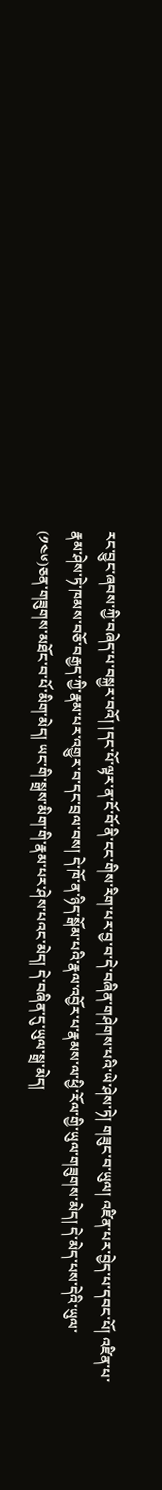རང་བྱུང་ཞབས་ཀྱི་བཞེད་པ་བསྐྱར་བའོ། །དང་པོ་ལྟར་ན་ངོ་བོ་ནི་ངང་གིས་རིག་པར་བྱ་བ་དེ་བཞིན་གཤེགས་པའི་ཡེ་ཤེས་ཏེ། གཟུང་བ་ཡུལ། འཛིན་པར་བྱེད་པ་དབང་པོ། འཛིན་པ་རྣམ་ཤེས་ཏེ་ཁམས་བཅོ་བརྒྱད་ཀྱི་རྣམ་པར་འགྱུར་བ་དང་བྲལ་བས། དེ་ཁོ་ན་ཉིད་སྒོམ་པའི་རྣལ་འབྱོར་པ་རྣམས་ལ་ཕྱི་རོལ་གྱི་ཡུལ་གཟུགས་མེད། དེ་མེད་པས་དེའི་ཡུལ་
(༡༤༦)ཅན་གཟུགས་མཐོང་བ་པོ་མིག་མེད། ཡང་གི་སྒྲས་མིག་གི་རྣམ་པར་ཤེས་པའང་མེད། དེ་བཞིན་དུ་ཡུལ་སྒྲ་མེད།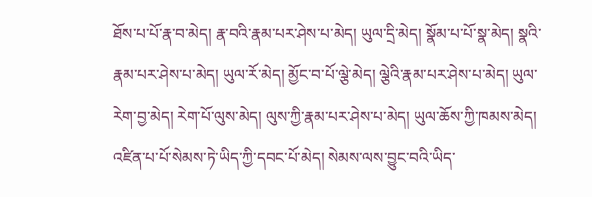ཐོས་པ་པོ་རྣ་བ་མེད། རྣ་བའི་རྣམ་པར་ཤེས་པ་མེད། ཡུལ་དྲི་མེད། སྣོམ་པ་པོ་སྣ་མེད། སྣའི་རྣམ་པར་ཤེས་པ་མེད། ཡུལ་རོ་མེད། མྱོང་བ་པོ་ལྕེ་མེད། ལྕེའི་རྣམ་པར་ཤེས་པ་མེད། ཡུལ་རེག་བྱ་མེད། རེག་པོ་ལུས་མེད། ལུས་ཀྱི་རྣམ་པར་ཤེས་པ་མེད། ཡུལ་ཆོས་ཀྱི་ཁམས་མེད། འཛིན་པ་པོ་སེམས་ཏེ་ཡིད་ཀྱི་དབང་པོ་མེད། སེམས་ལས་བྱུང་བའི་ཡིད་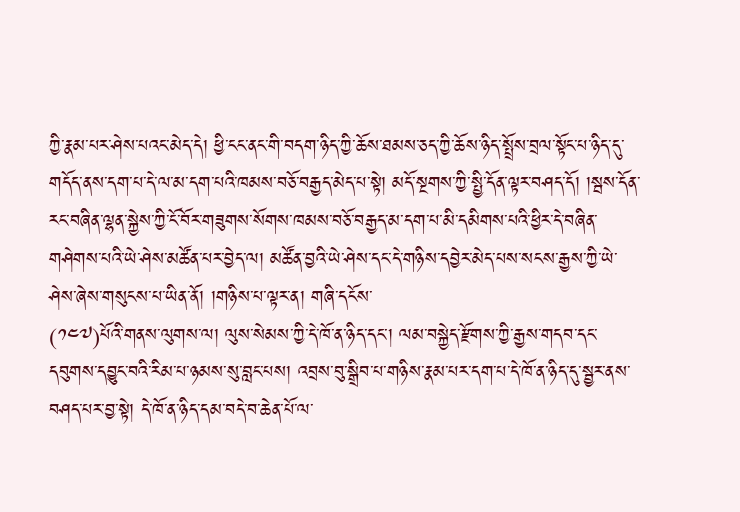ཀྱི་རྣམ་པར་ཤེས་པའང་མེད་དེ། ཕྱི་ངང་ནང་གི་བདག་ཉིད་ཀྱི་ཆོས་ཐམས་ཅད་ཀྱི་ཆོས་ཉིད་སྤྲོས་བྲལ་སྟོང་པ་ཉིད་དུ་གདོད་ནས་དག་པ་དེ་ལ་མ་དག་པའི་ཁམས་བཅོ་བརྒྱད་མེད་པ་སྟེ། མདོ་སྔགས་ཀྱི་སྤྱི་དོན་ལྟར་བཤད་དོ། །སྦས་དོན་རང་བཞིན་ལྷན་སྐྱེས་ཀྱི་ངོ་བོར་གཟུགས་སོགས་ཁམས་བཅོ་བརྒྱད་མ་དག་པ་མི་དམིགས་པའི་ཕྱིར་དེ་བཞིན་གཤེགས་པའི་ཡེ་ཤེས་མཚོན་པར་བྱེད་ལ། མཚོན་བྱའི་ཡེ་ཤེས་དང་དེ་གཉིས་དབྱེར་མེད་པས་སངས་རྒྱས་ཀྱི་ཡེ་ཤེས་ཞེས་གསུངས་པ་ཡིན་ནོ། །གཉིས་པ་ལྟར་ན། གཞི་དངོས་
(༡༤༧)པོའི་གནས་ལུགས་ལ། ལུས་སེམས་ཀྱི་དེ་ཁོ་ན་ཉིད་དང་། ལམ་བསྐྱེད་རྫོགས་ཀྱི་རྒྱས་གདབ་དང་དབུགས་དབྱུང་བའི་རིམ་པ་ཉམས་སུ་བླང་པས། འབྲས་བུ་སྒྲིབ་པ་གཉིས་རྣམ་པར་དག་པ་དེ་ཁོ་ན་ཉིད་དུ་སྦྱར་ནས་བཤད་པར་བྱ་སྟེ། དེ་ཁོ་ན་ཉིད་དམ་བདེ་བ་ཆེན་པོ་ལ་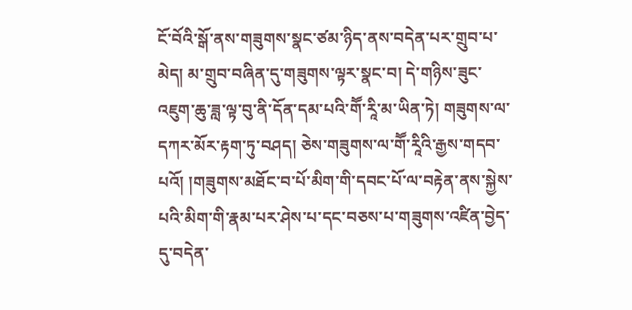ངོ་བོའི་སྒོ་ནས་གཟུགས་སྣང་ཙམ་ཉིད་ནས་བདེན་པར་གྲུབ་པ་མེད། མ་གྲུབ་བཞིན་དུ་གཟུགས་ལྟར་སྣང་བ། དེ་གཉིས་ཟུང་འཇུག་ཆུ་ཟླ་ལྟ་བུ་ནི་དོན་དམ་པའི་གཽ་རཱི་མ་ཡིན་ཏེ། གཟུགས་ལ་དཀར་མོར་རྟག་ཏུ་བཤད། ཅེས་གཟུགས་ལ་གཽ་རཱིའི་རྒྱས་གདབ་པའོ། །གཟུགས་མཐོང་བ་པོ་མིག་གི་དབང་པོ་ལ་བརྟེན་ནས་སྐྱེས་པའི་མིག་གི་རྣམ་པར་ཤེས་པ་དང་བཅས་པ་གཟུགས་འཛིན་བྱེད་དུ་བདེན་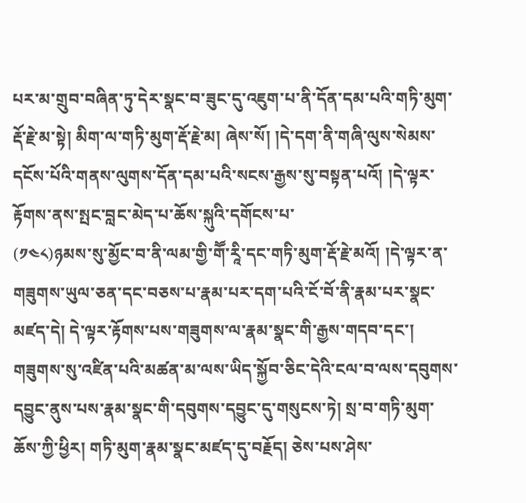པར་མ་གྲུབ་བཞིན་ཏུ་དེར་སྣང་བ་ཟུང་དུ་འཇུག་པ་ནི་དོན་དམ་པའི་གཏི་མུག་རྡོ་རྗེ་མ་སྟེ། མིག་ལ་གཏི་མུག་རྡོ་རྗེ་མ། ཞེས་སོ། །དེ་དག་ནི་གཞི་ལུས་སེམས་དངོས་པོའི་གནས་ལུགས་དོན་དམ་པའི་སངས་རྒྱས་སུ་བསྟན་པའོ། །དེ་ལྟར་རྟོགས་ནས་སྤང་བླང་མེད་པ་ཆོས་སྐུའི་དགོངས་པ་
(༡༤༨)ཉམས་སུ་མྱོང་བ་ནི་ལམ་གྱི་གཽ་རཱི་དང་གཏི་མུག་རྡོ་རྗེ་མའོ། །དེ་ལྟར་ན་གཟུགས་ཡུལ་ཅན་དང་བཅས་པ་རྣམ་པར་དག་པའི་ངོ་བོ་ནི་རྣམ་པར་སྣང་མཛད་དེ། དེ་ལྟར་རྟོགས་པས་གཟུགས་ལ་རྣམ་སྣང་གི་རྒྱས་གདབ་དང་། གཟུགས་སུ་འཛིན་པའི་མཚན་མ་ལས་ཡིད་སྐྱོབ་ཅིང་དེའི་ངལ་བ་ལས་དབུགས་དབྱུང་ནུས་པས་རྣམ་སྣང་གི་དབུགས་དབྱུང་དུ་གསུངས་ཏེ། སྲ་བ་གཏི་མུག་ཆོས་ཀྱི་ཕྱིར། གཏི་མུག་རྣམ་སྣང་མཛད་དུ་བརྗོད། ཅེས་པས་ཤེས་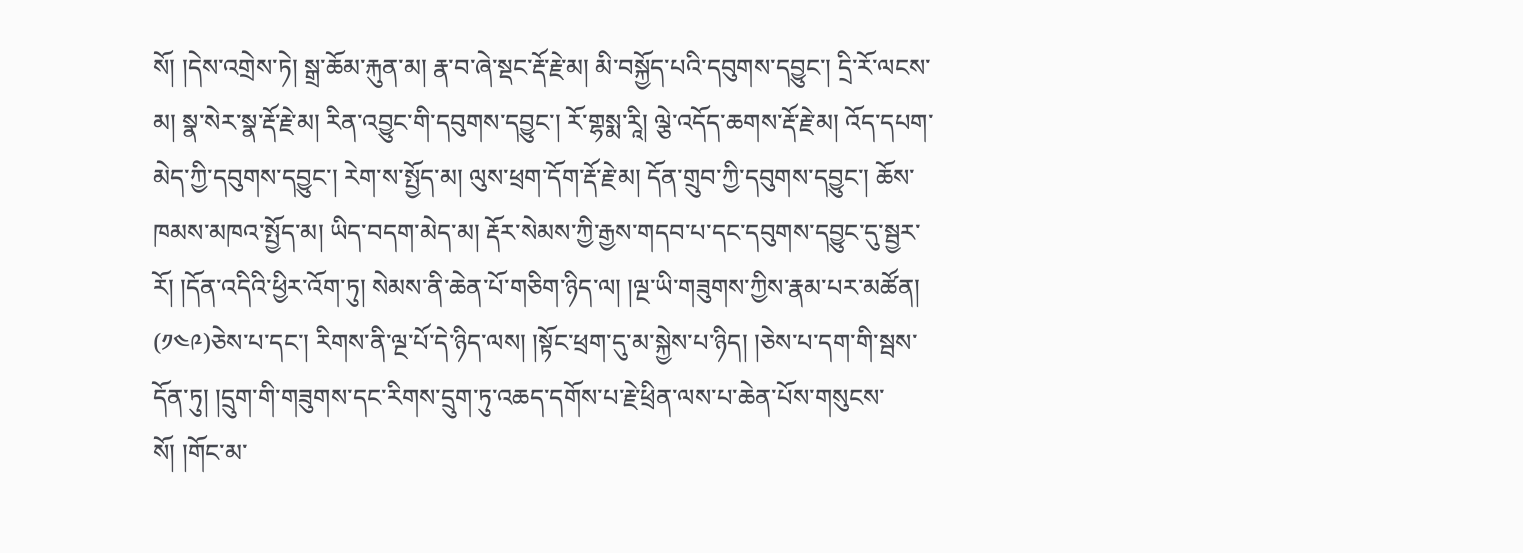སོ། །དེས་འགྲེས་ཏེ། སྒྲ་ཆོམ་རྐུན་མ། རྣ་བ་ཞེ་སྡང་རྡོ་རྗེ་མ། མི་བསྐྱོད་པའི་དབུགས་དབྱུང་། དྲི་རོ་ལངས་མ། སྣ་སེར་སྣ་རྡོ་རྗེ་མ། རིན་འབྱུང་གི་དབུགས་དབྱུང་། རོ་གྷསྨ་རཱི། ལྕེ་འདོད་ཆགས་རྡོ་རྗེ་མ། འོད་དཔག་མེད་ཀྱི་དབུགས་དབྱུང་། རེག་ས་སྤྱོད་མ། ལུས་ཕྲག་དོག་རྡོ་རྗེ་མ། དོན་གྲུབ་ཀྱི་དབུགས་དབྱུང་། ཆོས་ཁམས་མཁའ་སྤྱོད་མ། ཡིད་བདག་མེད་མ། རྡོར་སེམས་ཀྱི་རྒྱས་གདབ་པ་དང་དབུགས་དབྱུང་དུ་སྦྱར་རོ། །དོན་འདིའི་ཕྱིར་འོག་ཏུ། སེམས་ནི་ཆེན་པོ་གཅིག་ཉིད་ལ། །ལྔ་ཡི་གཟུགས་ཀྱིས་རྣམ་པར་མཚོན།
(༡༤༩)ཅེས་པ་དང་། རིགས་ནི་ལྔ་པོ་དེ་ཉིད་ལས། །སྟོང་ཕྲག་དུ་མ་སྐྱེས་པ་ཉིད། །ཅེས་པ་དག་གི་སྦས་དོན་ཏུ། །དྲུག་གི་གཟུགས་དང་རིགས་དྲུག་ཏུ་འཆད་དགོས་པ་རྗེ་ཕྲིན་ལས་པ་ཆེན་པོས་གསུངས་སོ། །གོང་མ་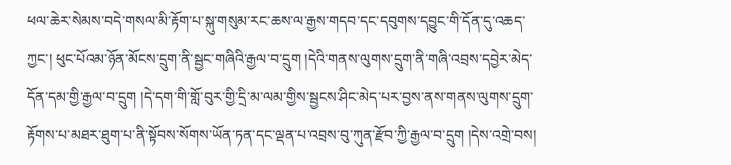ཕལ་ཆེར་སེམས་བདེ་གསལ་མི་རྟོག་པ་སྐུ་གསུམ་རང་ཆས་ལ་རྒྱས་གདབ་དང་དབུགས་དབྱུང་གི་དོན་དུ་འཆད་ཀྱང་། ཕུང་པོའམ་ཉོན་མོངས་དྲུག་ནི་སྦྱང་གཞིའི་རྒྱལ་བ་དྲུག །དེའི་གནས་ལུགས་དྲུག་ནི་གཞི་འབྲས་དབྱེར་མེད་དོན་དམ་གྱི་རྒྱལ་བ་དྲུག །དེ་དག་གི་གློ་བུར་གྱི་དྲི་མ་ལམ་གྱིས་སྦྱངས་ཤིང་མེད་པར་བྱས་ནས་གནས་ལུགས་དྲུག་རྟོགས་པ་མཐར་ཐུག་པ་ནི་སྟོབས་སོགས་ཡོན་ཏན་དང་ལྡན་པ་འབྲས་བུ་ཀུན་རྫོབ་ཀྱི་རྒྱལ་བ་དྲུག །དེས་འགྲེ་བས།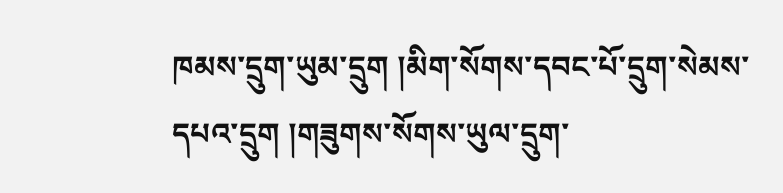ཁམས་དྲུག་ཡུམ་དྲུག །མིག་སོགས་དབང་པོ་དྲུག་སེམས་དཔའ་དྲུག །གཟུགས་སོགས་ཡུལ་དྲུག་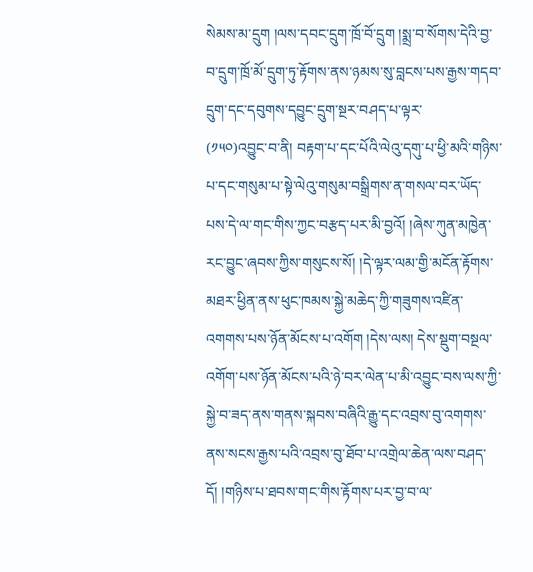སེམས་མ་དྲུག །ལས་དབང་དྲུག་ཁྲོ་བོ་དྲུག །སྨྲ་བ་སོགས་དེའི་བྱ་བ་དྲུག་ཁྲོ་མོ་དྲུག་ཏུ་རྟོགས་ནས་ཉམས་སུ་བླངས་པས་རྒྱས་གདབ་དྲུག་དང་དབུགས་དབྱུང་དྲུག་སྔར་བཤད་པ་ལྟར་
(༡༥༠)འབྱུང་བ་ནི། བརྟག་པ་དང་པོའི་ལེའུ་དགུ་པ་ཕྱི་མའི་གཉིས་པ་དང་གསུམ་པ་སྟེ་ལེའུ་གསུམ་བསྒྲིགས་ན་གསལ་བར་ཡོད་པས་དེ་ལ་གང་གིས་ཀྱང་བརྩད་པར་མི་བྱའོ། །ཞེས་ཀུན་མཁྱེན་རང་བྱུང་ཞབས་ཀྱིས་གསུངས་སོ། །དེ་ལྟར་ལམ་གྱི་མངོན་རྟོགས་མཐར་ཕྱིན་ནས་ཕུང་ཁམས་སྐྱེ་མཆེད་ཀྱི་གཟུགས་འཛིན་འགགས་པས་ཉོན་མོངས་པ་འགོག །དེས་ལས། དེས་སྡུག་བསྔལ་འགོག་པས་ཉོན་མོངས་པའི་ཉེ་བར་ལེན་པ་མི་འབྱུང་བས་ལས་ཀྱི་སྐྱེ་བ་ཟད་ནས་གནས་སྐབས་བཞིའི་རྒྱུ་དང་འབྲས་བུ་འགགས་ནས་སངས་རྒྱས་པའི་འབྲས་བུ་ཐོབ་པ་འགྲེལ་ཆེན་ལས་བཤད་དོ། །གཉིས་པ་ཐབས་གང་གིས་རྟོགས་པར་བྱ་བ་ལ་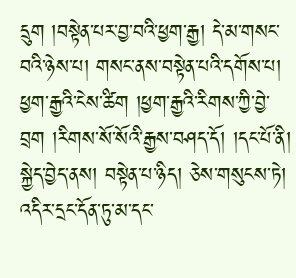དྲུག །བསྟེན་པར་བྱ་བའི་ཕྱག་རྒྱ། དེ་མ་གསང་བའི་ཉེས་པ། གསང་ནས་བསྟེན་པའི་དགོས་པ། ཕྱག་རྒྱའི་ངེས་ཚིག །ཕྱག་རྒྱའི་རིགས་ཀྱི་བྱེ་བྲག །རིགས་སོ་སོའི་རྒྱས་བཤད་དོ། །དང་པོ་ནི། སྐྱེད་བྱེད་ནས། བསྟེན་པ་ཉིད། ཅེས་གསུངས་ཏེ། འདིར་དྲང་དོན་ཏུ་མ་དང་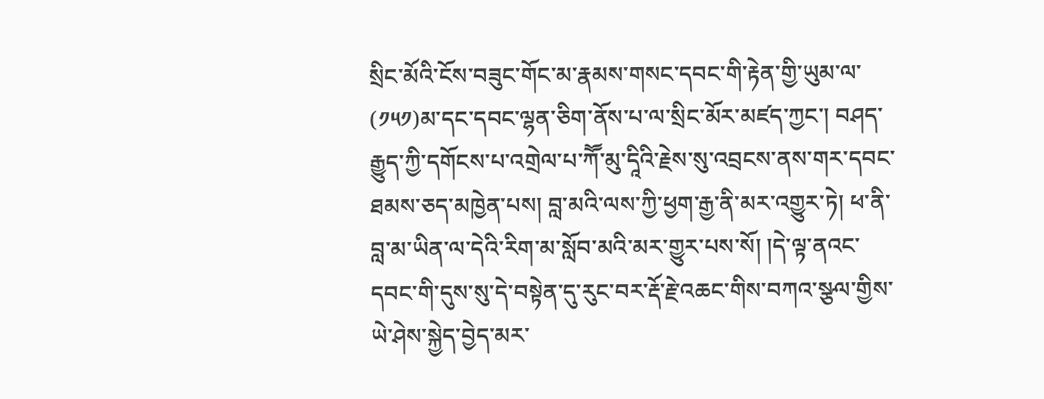སྲིང་མོའི་ངོས་བཟུང་གོང་མ་རྣམས་གསང་དབང་གི་རྟེན་གྱི་ཡུམ་ལ་
(༡༥༡)མ་དང་དབང་ལྷན་ཅིག་ནོས་པ་ལ་སྲིང་མོར་མཛད་ཀྱང་། བཤད་རྒྱུད་ཀྱི་དགོངས་པ་འགྲེལ་པ་ཀཽ་མུ་དཱིའི་རྗེས་སུ་འབྲངས་ནས་གར་དབང་ཐམས་ཅད་མཁྱེན་པས། བླ་མའི་ལས་ཀྱི་ཕྱག་རྒྱ་ནི་མར་འགྱུར་ཏེ། ཕ་ནི་བླ་མ་ཡིན་ལ་དེའི་རིག་མ་སློབ་མའི་མར་གྱུར་པས་སོ། །དེ་ལྟ་ནའང་དབང་གི་དུས་སུ་དེ་བསྟེན་དུ་རུང་བར་རྡོ་རྗེ་འཆང་གིས་བཀའ་སྩལ་གྱིས་ཡེ་ཤེས་སྐྱེད་བྱེད་མར་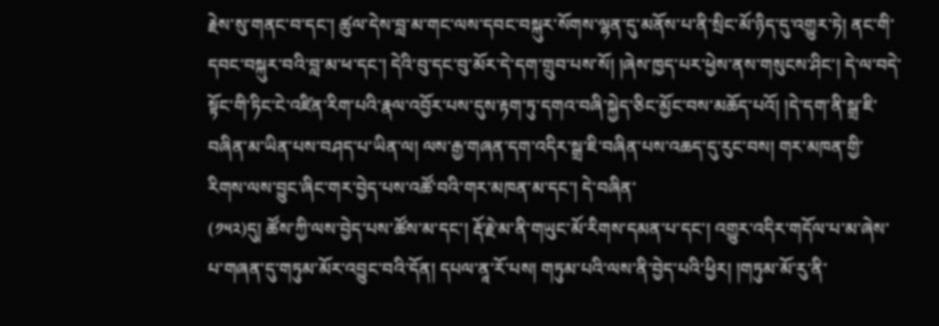རྗེས་སུ་གནང་བ་དང་། ཚུལ་དེས་བླ་མ་གང་ལས་དབང་བསྐུར་སོགས་ལྷན་དུ་མནོས་པ་ནི་སྲིང་མོ་ཉིད་དུ་འགྱུར་ཏེ། ནང་གི་དབང་བསྐུར་བའི་བླ་མ་ཕ་དང་། དེའི་བུ་དང་བུ་མོར་དེ་དག་གྲུབ་པས་སོ། །ཞེས་ཁྱད་པར་ཕྱེས་ནས་གསུངས་ཤིང་། དེ་ལ་བདེ་སྟོང་གི་ཏིང་ངེ་འཛིན་རིག་པའི་རྣལ་འབྱོར་པས་དུས་རྟག་ཏུ་དགའ་བཞི་སྐྱེད་ཅིང་མྱོང་བས་མཆོད་པའོ། །དེ་དག་ནི་སྒྲ་ཇི་བཞིན་མ་ཡིན་པས་བཤད་པ་ཡིན་ལ། ལས་རྒྱ་གཞན་དག་འདིར་སྒྲ་ཇི་བཞིན་པས་འཆད་དུ་རུང་བས། གར་མཁན་གྱི་རིགས་ལས་བྱུང་ཞིང་གར་བྱེད་པས་འཚོ་བའི་གར་མཁན་མ་དང་། དེ་བཞིན་
(༡༥༢)དུ། ཚོས་ཀྱི་ལས་བྱེད་པས་ཚོས་མ་དང་། རྡོ་རྗེ་མ་ནི་གཡུང་མོ་རིགས་དམན་པ་དང་། འགྱུར་འདིར་གདོལ་པ་མ་ཞེས་པ་གཞན་དུ་གཏུམ་མོར་འབྱུང་བའི་དོན། དཔལ་ནཱ་རོ་པས། གཏུམ་པའི་ལས་ནི་བྱེད་པའི་ཕྱིར། །གཏུམ་མོ་རུ་ནི་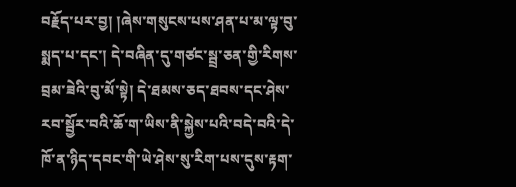བརྗོད་པར་བྱ། །ཞེས་གསུངས་པས་ཤན་པ་མ་ལྟ་བུ་སྨད་པ་དང་། དེ་བཞིན་དུ་གཙང་སྦྲ་ཅན་གྱི་རིགས་བྲམ་ཟེའི་བུ་མོ་སྟེ། དེ་ཐམས་ཅད་ཐབས་དང་ཤེས་རབ་སྦྱོར་བའི་ཆོ་ག་ཡིས་ནི་སྐྱེས་པའི་བདེ་བའི་དེ་ཁོ་ན་ཉིད་དབང་གི་ཡེ་ཤེས་སུ་རིག་པས་དུས་རྟག་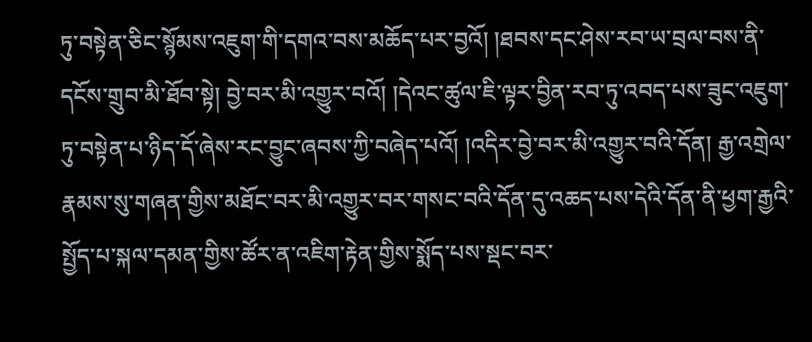ཏུ་བསྟེན་ཅིང་སྙོམས་འཇུག་གི་དགའ་བས་མཆོད་པར་བྱའོ། །ཐབས་དང་ཤེས་རབ་ཡ་བྲལ་བས་ནི་དངོས་གྲུབ་མི་ཐོབ་སྟེ། བྱེ་བར་མི་འགྱུར་བའོ། །དེའང་ཚུལ་ཇི་ལྟར་བྱིན་རབ་ཏུ་འབད་པས་ཟུང་འཇུག་ཏུ་བསྟེན་པ་ཉིད་དོ་ཞེས་རང་བྱུང་ཞབས་ཀྱི་བཞེད་པའོ། །འདིར་བྱེ་བར་མི་འགྱུར་བའི་དོན། རྒྱ་འགྲེལ་རྣམས་སུ་གཞན་གྱིས་མཐོང་བར་མི་འགྱུར་བར་གསང་བའི་དོན་དུ་འཆད་པས་དེའི་དོན་ནི་ཕྱག་རྒྱའི་སྤྱོད་པ་སྐལ་དམན་གྱིས་ཚོར་ན་འཇིག་རྟེན་གྱིས་སྨོད་པས་སྡང་བར་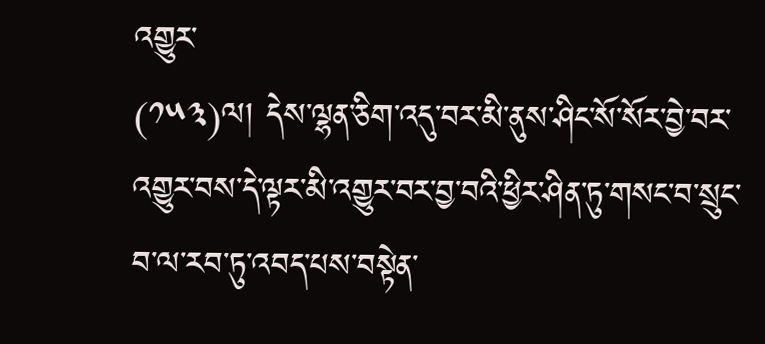འགྱུར་
(༡༥༣)ལ། དེས་ལྷན་ཅིག་འདུ་བར་མི་ནུས་ཤིང་སོ་སོར་བྱེ་བར་འགྱུར་བས་དེ་ལྟར་མི་འགྱུར་བར་བྱ་བའི་ཕྱིར་ཤིན་ཏུ་གསང་བ་སྲུང་བ་ལ་རབ་ཏུ་འབད་པས་བསྟེན་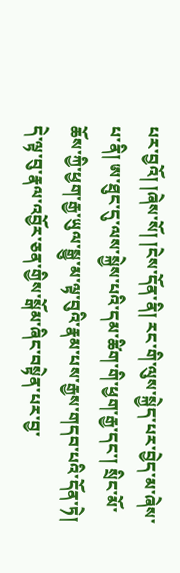པར་བྱའོ། །ཞེས་སོ། །ངེས་དོན་ནི། རང་གི་ལུས་སྐྱེད་པར་བྱེད་མ་ཞེས་པ་ནི། ཨ་ཐུང་དུ་ལས་སྐྱེས་པའི་དམ་ཚིག་གི་ཕྱག་རྒྱ་དང་། སྲིང་མོ་ཆོས་ཀྱི་ཕྱག་རྒྱ་ཡུལ་སྒྱུ་མ་ལྟ་བུའི་རྣམ་པས་རྒྱས་གདབ་པའི་དོན་ཏེ། དེ་ལྟ་བུ་རྣལ་འབྱོར་ཅན་གྱིས་སྒོམ་ཞིང་བསྟེན་པར་བྱ་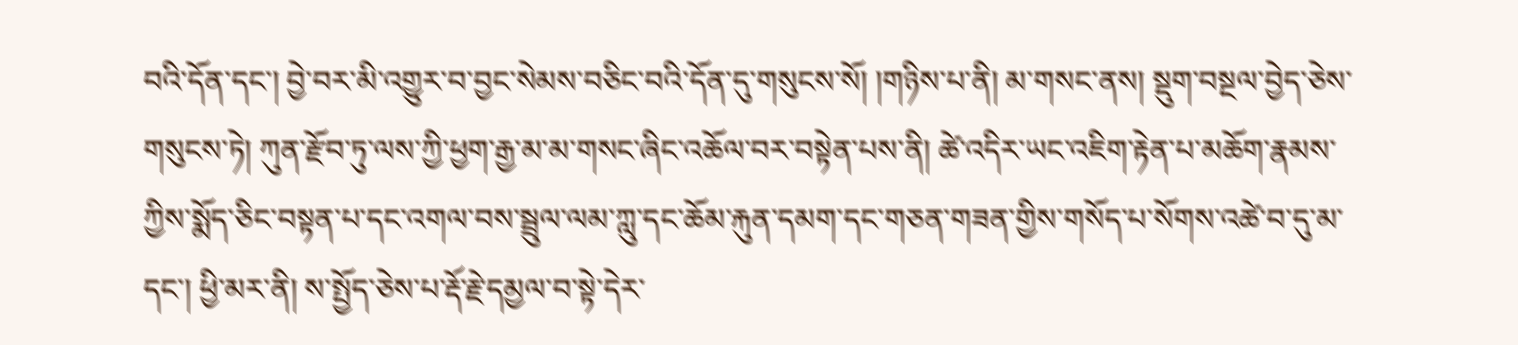བའི་དོན་དང་། བྱེ་བར་མི་འགྱུར་བ་བྱང་སེམས་བཅིང་བའི་དོན་དུ་གསུངས་སོ། །གཉིས་པ་ནི། མ་གསང་ནས། སྡུག་བསྔལ་བྱེད་ཅེས་གསུངས་ཏེ། ཀུན་རྫོབ་ཏུ་ལས་ཀྱི་ཕྱག་རྒྱ་མ་མ་གསང་ཞིང་འཆོལ་བར་བསྟེན་པས་ནི། ཚེ་འདིར་ཡང་འཇིག་རྟེན་པ་མཆོག་རྣམས་ཀྱིས་སྨོད་ཅིང་བསྟན་པ་དང་འགལ་བས་སྦྲུལ་ལམ་ཀླུ་དང་ཆོམ་རྐུན་དམག་དང་གཅན་གཟན་གྱིས་གསོད་པ་སོགས་འཚེ་བ་དུ་མ་དང་། ཕྱི་མར་ནི། ས་སྤྱོད་ཅེས་པ་རྡོ་རྗེ་དམྱལ་བ་སྟེ་དེར་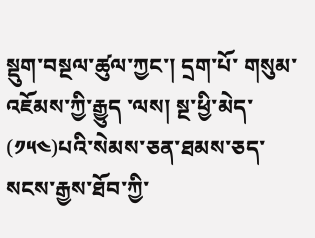སྡུག་བསྔལ་ཚུལ་ཀྱང་། དྲག་པོ་ གསུམ་འཇོམས་ཀྱི་རྒྱུད ་ལས། སྔ་ཕྱི་མེད་
(༡༥༤)པའི་སེམས་ཅན་ཐམས་ཅད་སངས་རྒྱས་ཐོབ་ཀྱི་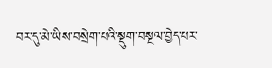བར་དུ་མེ་ཡིས་བསྲེག་པའི་སྡུག་བསྔལ་བྱེད་པར་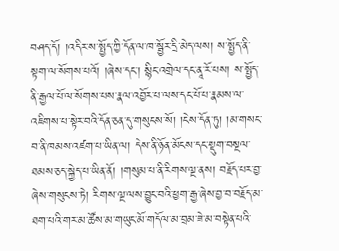བཤད་དོ། །འདིར་ས་སྤྱོད་ཀྱི་དོན་ལ་ཁ་སྦྱོར་དྲི་མེད་ལས། ས་སྤྱོད་ནི་སྟག་ལ་སོགས་པའོ། །ཞེས་དང་། སྙིང་འགྲེལ་དང་ནཱ་རོ་པས། ས་སྤྱོད་ནི་རྒྱལ་པོ་ལ་སོགས་པས་རྣལ་འབྱོར་པ་ལས་དང་པོ་པ་རྣམས་ལ་འཇིགས་པ་སྟེར་བའི་དོན་ཅན་དུ་གསུངས་སོ། །ངེས་དོན་ཏུ། །མ་གསང་བ་ནི་ཁམས་འཛག་པ་ཡིན་ལ། དེས་ནི་ཉོན་མོངས་དང་སྡུག་བསྔལ་ཐམས་ཅད་སྐྱེད་པ་ཡིན་ནོ། །གསུམ་པ་ནི་རིགས་ལྔ་ནས། བརྗོད་པར་བྱ་ཞེས་གསུངས་ཏེ། རིགས་ལྔ་ལས་བྱུང་བའི་ཕྱག་རྒྱ་ཞེས་བྱ་བ་བརྗོད་མ་ཐག་པའི་གར་མ་ཚོས་མ་གཡུང་མོ་གདོལ་མ་བྲམ་ཟེ་མ་བསྟེན་པའི་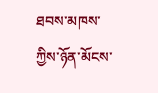ཐབས་མཁས་ཀྱིས་ཉོན་མོངས་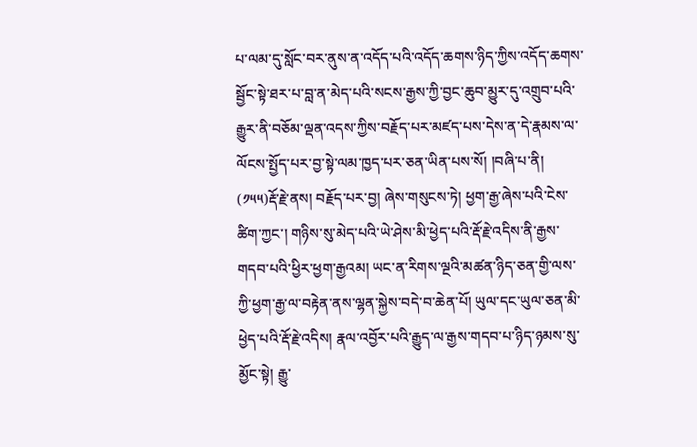པ་ལམ་དུ་སློང་བར་ནུས་ན་འདོད་པའི་འདོད་ཆགས་ཉིད་ཀྱིས་འདོད་ཆགས་སྦྱོང་སྟེ་ཐར་པ་བླ་ན་མེད་པའི་སངས་རྒྱས་ཀྱི་བྱང་ཆུབ་མྱུར་དུ་འགྲུབ་པའི་རྒྱུར་ནི་བཅོམ་ལྡན་འདས་ཀྱིས་བརྗོད་པར་མཛད་པས་དེས་ན་དེ་རྣམས་ལ་ལོངས་སྤྱོད་པར་བྱ་སྟེ་ལམ་ཁྱད་པར་ཅན་ཡིན་པས་སོ། །བཞི་པ་ནི།
(༡༥༥)རྡོ་རྗེ་ནས། བརྗོད་པར་བྱ། ཞེས་གསུངས་ཏེ། ཕྱག་རྒྱ་ཞེས་པའི་ངེས་ཚིག་ཀྱང་། གཉིས་སུ་མེད་པའི་ཡེ་ཤེས་མི་ཕྱེད་པའི་རྡོ་རྗེ་འདིས་ནི་རྒྱས་གདབ་པའི་ཕྱིར་ཕྱག་རྒྱའམ། ཡང་ན་རིགས་ལྔའི་མཚན་ཉིད་ཅན་གྱི་ལས་ཀྱི་ཕྱག་རྒྱ་ལ་བརྟེན་ནས་ལྷན་སྐྱེས་བདེ་བ་ཆེན་པོ། ཡུལ་དང་ཡུལ་ཅན་མི་ཕྱེད་པའི་རྡོ་རྗེ་འདིས། རྣལ་འབྱོར་པའི་རྒྱུད་ལ་རྒྱས་གདབ་པ་ཉིད་ཉམས་སུ་མྱོང་སྟེ། རྒྱུ་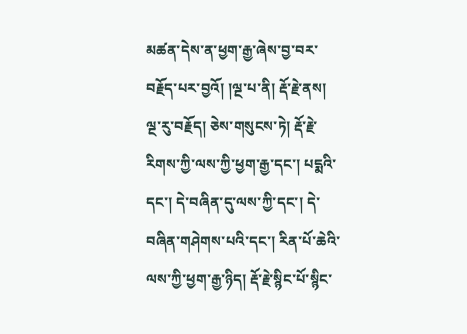མཚན་དེས་ན་ཕྱག་རྒྱ་ཞེས་བྱ་བར་བརྗོད་པར་བྱའོ། །ལྔ་པ་ནི། རྡོ་རྗེ་ནས། ལྔ་རུ་བརྗོད། ཅེས་གསུངས་ཏེ། རྡོ་རྗེ་རིགས་ཀྱི་ལས་ཀྱི་ཕྱག་རྒྱ་དང་། པདྨའི་དང་། དེ་བཞིན་དུ་ལས་ཀྱི་དང་། དེ་བཞིན་གཤེགས་པའི་དང་། རིན་པོ་ཆེའི་ལས་ཀྱི་ཕྱག་རྒྱ་ཉིད། རྡོ་རྗེ་སྙིང་པོ་སྙིང་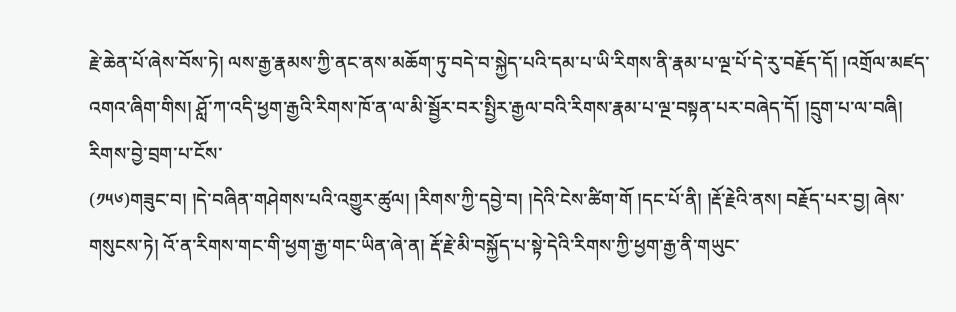རྗེ་ཆེན་པོ་ཞེས་བོས་ཏེ། ལས་རྒྱ་རྣམས་ཀྱི་ནང་ནས་མཆོག་ཏུ་བདེ་བ་སྐྱེད་པའི་དམ་པ་ཡི་རིགས་ནི་རྣམ་པ་ལྔ་པོ་དེ་རུ་བརྗོད་དོ། །འགྲོལ་མཛད་འགའ་ཞིག་གིས། ཤློ་ཀ་འདི་ཕྱག་རྒྱའི་རིགས་ཁོ་ན་ལ་མི་སྦྱོར་བར་སྤྱིར་རྒྱལ་བའི་རིགས་རྣམ་པ་ལྔ་བསྟན་པར་བཞེད་དོ། །དྲུག་པ་ལ་བཞི། རིགས་བྱེ་བྲག་པ་ངོས་
(༡༥༦)གཟུང་བ། །དེ་བཞིན་གཤེགས་པའི་འགྱུར་ཚུལ། །རིགས་ཀྱི་དབྱེ་བ། །དེའི་ངེས་ཚིག་གོ །དང་པོ་ནི། །རྡོ་རྗེའི་ནས། བརྗོད་པར་བྱ། ཞེས་གསུངས་ཏེ། འོ་ན་རིགས་གང་གི་ཕྱག་རྒྱ་གང་ཡིན་ཞེ་ན། རྡོ་རྗེ་མི་བསྐྱོད་པ་སྟེ་དེའི་རིགས་ཀྱི་ཕྱག་རྒྱ་ནི་གཡུང་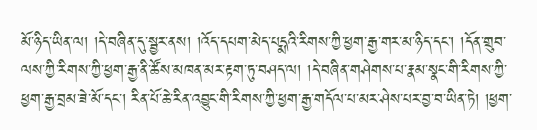མོ་ཉིད་ཡིན་ལ། །དེ་བཞིན་དུ་སྦྱར་ནས། །འོད་དཔག་མེད་པདྨའི་རིགས་ཀྱི་ཕྱག་རྒྱ་གར་མ་ཉིད་དང་། །དོན་གྲུབ་ལས་ཀྱི་རིགས་ཀྱི་ཕྱག་རྒྱ་ནི་ཚོས་མཁན་མར་རྟག་ཏུ་བཤད་ལ། །དེ་བཞིན་གཤེགས་པ་རྣམ་སྣང་གི་རིགས་ཀྱི་ཕྱག་རྒྱ་བྲམ་ཟེ་མོ་དང་། རིན་པོ་ཆེ་རིན་འབྱུང་གི་རིགས་ཀྱི་ཕྱག་རྒྱ་གདོལ་པ་མར་ཤེས་པར་བྱ་བ་ཡིན་ཏེ། །ཕྱག་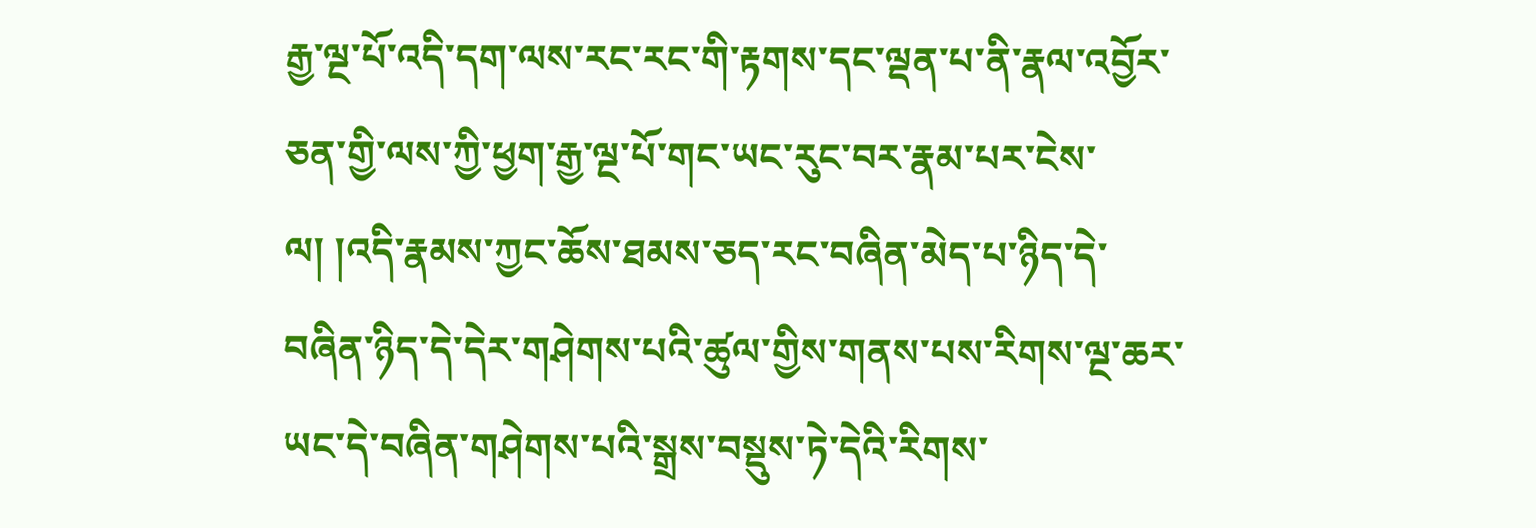རྒྱ་ལྔ་པོ་འདི་དག་ལས་རང་རང་གི་རྟགས་དང་ལྡན་པ་ནི་རྣལ་འབྱོར་ཅན་གྱི་ལས་ཀྱི་ཕྱག་རྒྱ་ལྔ་པོ་གང་ཡང་རུང་བར་རྣམ་པར་ངེས་ལ། །འདི་རྣམས་ཀྱང་ཆོས་ཐམས་ཅད་རང་བཞིན་མེད་པ་ཉིད་དེ་བཞིན་ཉིད་དེ་དེར་གཤེགས་པའི་ཚུལ་གྱིས་གནས་པས་རིགས་ལྔ་ཆར་ཡང་དེ་བཞིན་གཤེགས་པའི་སྒྲས་བསྡུས་ཏེ་དེའི་རིགས་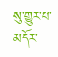སུ་གྱུར་པ་མདོར་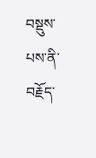བསྡུས་པས་ནི་བརྗོད་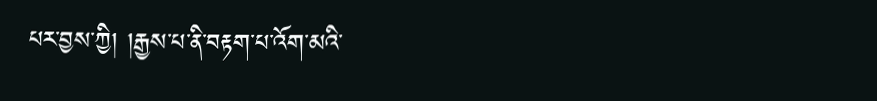པར་བྱས་ཀྱི། །རྒྱས་པ་ནི་བརྟག་པ་འོག་མའི་